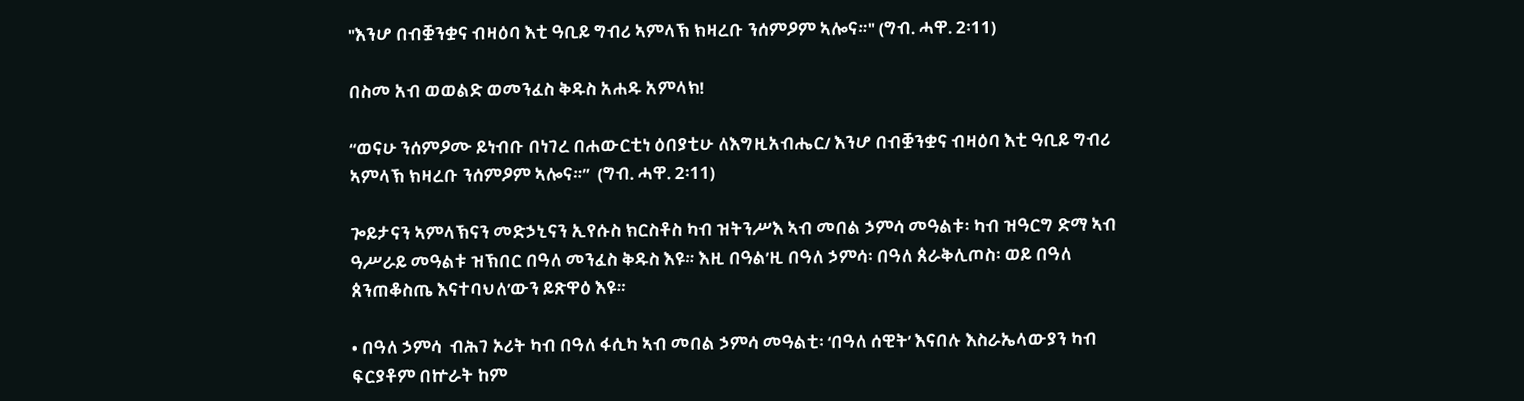"እንሆ በብቛንቋና ብዛዕባ እቲ ዓቢይ ግብሪ ኣምላኽ ክዛረቡ ንሰምዖም ኣሎና።" (ግብ. ሓዋ. 2፡11)

በስመ አብ ወወልድ ወመንፈስ ቅዱስ አሐዱ አምላክ!

“ወናሁ ንሰምዖሙ ይነብቡ በነገረ በሐውርቲነ ዕበያቲሁ ለእግዚአብሔር/ እንሆ በብቛንቋና ብዛዕባ እቲ ዓቢይ ግብሪ ኣምላኽ ክዛረቡ ንሰምዖም ኣሎና።”  (ግብ. ሓዋ. 2፡11)

ጐይታናን ኣምላኽናን መድኃኒናን ኢየሱስ ክርስቶስ ካብ ዝትንሥእ ኣብ መበል ኃምሳ መዓልቱ፡ ካብ ዝዓርግ ድማ ኣብ ዓሥራይ መዓልቱ ዝኽበር በዓለ መንፈስ ቅዱስ እዩ። እዚ በዓል’ዚ በዓለ ኃምሳ፡ በዓለ ጰራቅሊጦስ፡ ወይ በዓለ ጰንጠቆስጤ እናተባህለ’ውን ይጽዋዕ እዩ።

• በዓለ ኃምሳ  ብሕገ ኦሪት ካብ በዓለ ፋሲካ ኣብ መበል ኃምሳ መዓልቲ፡ ‘በዓለ ሰዊት’ እናበሉ እስራኤላውያን ካብ ፍርያቶም በኵራት ከም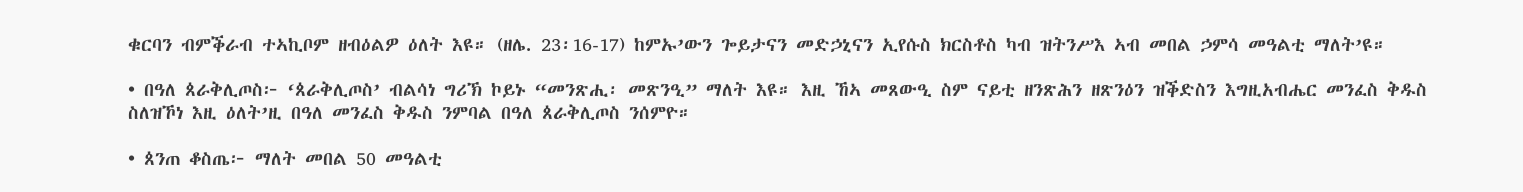ቁርባን ብምቕራብ ተኣኪቦም ዘብዕልዎ ዕለት እዩ። (ዘሌ. 23፡16-17) ከምኡ’ውን ጐይታናን መድኃኒናን ኢየሱስ ክርስቶስ ካብ ዝትንሥእ ኣብ መበል ኃምሳ መዓልቲ ማለት’ዩ።

• በዓለ ጰራቅሊጦስ፦ ‘ጰራቅሊጦስ’ ብልሳነ ግሪኽ ኮይኑ “መንጽሒ፡ መጽንዒ” ማለት እዩ። እዚ ኸኣ መጸውዒ ስም ናይቲ ዘንጽሕን ዘጽንዕን ዝቕድስን እግዚአብሔር መንፈስ ቅዱስ ስለዝኾነ እዚ ዕለት’ዚ በዓለ መንፈስ ቅዱስ ንምባል በዓለ ጰራቅሊጦስ ንሰምዮ።

• ጰንጠ ቆስጤ፦ ማለት መበል 50 መዓልቲ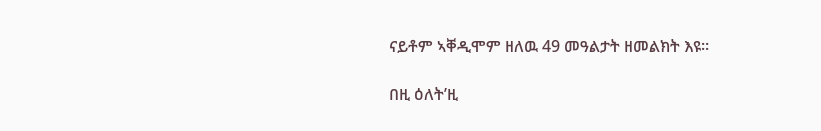ናይቶም ኣቐዲሞም ዘለዉ 49 መዓልታት ዘመልክት እዩ።

በዚ ዕለት’ዚ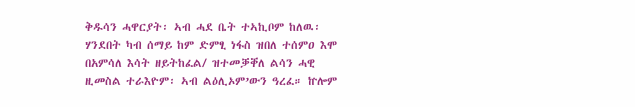ቅዱሳን ሓዋርያት፡ ኣብ ሓደ ቤት ተኣኪቦም ከለዉ፡ ሃንደበት ካብ ሰማይ ከም ድምፂ ነፋስ ዝበለ ተሰምዐ እሞ በአምሳለ እሳት ዘይትከፈል/ ዝተመቓቐለ ልሳን ሓዊ ዚመስል ተራእዮም፡ ኣብ ልዕሊኦም’ውን ዓረፈ። ኵሎም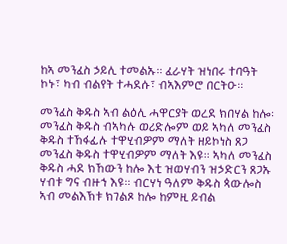ከኣ መንፈስ ኃይሊ ተመልኡ። ፈራሃት ዝነበሩ ተባዓት ኮኑ፣ ካብ ብልየት ተሓደሱ፣ ብኣእምሮ በርትዑ።

መንፈስ ቅዱስ ኣብ ልዕሊ ሓዋርያት ወረደ ክበሃል ከሎ፡ መንፈስ ቅዱስ ብኣካሉ ወሪድሎም ወይ ኣካለ መንፈስ ቅዱስ ተኸፋፊሉ ተዋሂብዎም ማለት ዘይኮነስ ጸጋ መንፈስ ቅዱስ ተዋሂብዎም ማለት እዩ። ኣካለ መንፈስ ቅዱስ ሓደ ክኸውን ከሎ እቲ ዝወሃብን ዝኃድርን ጸጋኡ ሃብቱ ግና ብዙኅ እዩ። ብርሃነ ዓለም ቅዱስ ጳውሎስ ኣብ መልእኽቱ ክገልጾ ከሎ ከምዚ ይብል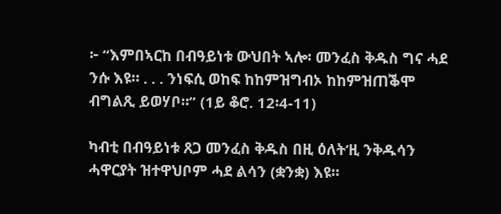፦ “እምበኣርከ በብዓይነቱ ውህበት ኣሎ፡ መንፈስ ቅዱስ ግና ሓደ ንሱ እዩ። . . . ንነፍሲ ወከፍ ከከምዝግብኦ ከከምዝጠቕሞ ብግልጺ ይወሃቦ።” (1ይ ቆሮ. 12፡4-11)

ካብቲ በብዓይነቱ ጸጋ መንፈስ ቅዱስ በዚ ዕለት’ዚ ንቅዱሳን ሓዋርያት ዝተዋህቦም ሓደ ልሳን (ቋንቋ) እዩ።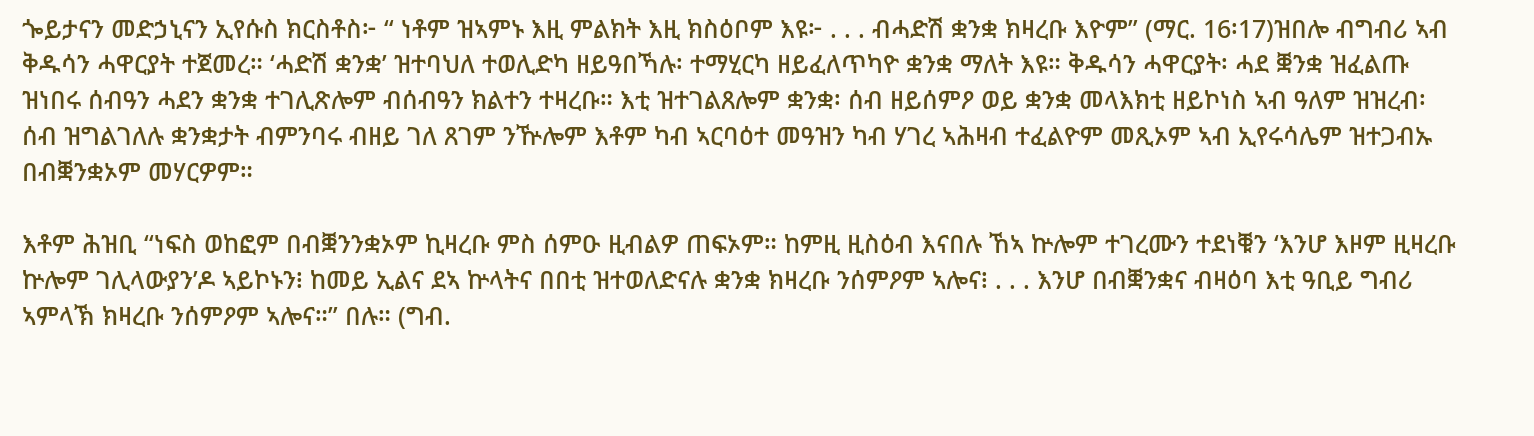ጐይታናን መድኃኒናን ኢየሱስ ክርስቶስ፦ “ ነቶም ዝኣምኑ እዚ ምልክት እዚ ክስዕቦም እዩ፦ . . . ብሓድሽ ቋንቋ ክዛረቡ እዮም” (ማር. 16፡17)ዝበሎ ብግብሪ ኣብ ቅዱሳን ሓዋርያት ተጀመረ። ‘ሓድሽ ቋንቋ’ ዝተባህለ ተወሊድካ ዘይዓበኻሉ፡ ተማሂርካ ዘይፈለጥካዮ ቋንቋ ማለት እዩ። ቅዱሳን ሓዋርያት፡ ሓደ ቛንቋ ዝፈልጡ ዝነበሩ ሰብዓን ሓደን ቋንቋ ተገሊጽሎም ብሰብዓን ክልተን ተዛረቡ። እቲ ዝተገልጸሎም ቋንቋ፡ ሰብ ዘይሰምዖ ወይ ቋንቋ መላእክቲ ዘይኮነስ ኣብ ዓለም ዝዝረብ፡ ሰብ ዝግልገለሉ ቋንቋታት ብምንባሩ ብዘይ ገለ ጸገም ንዅሎም እቶም ካብ ኣርባዕተ መዓዝን ካብ ሃገረ ኣሕዛብ ተፈልዮም መጺኦም ኣብ ኢየሩሳሌም ዝተጋብኡ በብቛንቋኦም መሃርዎም።

እቶም ሕዝቢ “ነፍስ ወከፎም በብቛንንቋኦም ኪዛረቡ ምስ ሰምዑ ዚብልዎ ጠፍኦም። ከምዚ ዚስዕብ እናበሉ ኸኣ ኵሎም ተገረሙን ተደነቑን ‘እንሆ እዞም ዚዛረቡ ኵሎም ገሊላውያን’ዶ ኣይኮኑን፧ ከመይ ኢልና ደኣ ኵላትና በበቲ ዝተወለድናሉ ቋንቋ ክዛረቡ ንሰምዖም ኣሎና፧ . . . እንሆ በብቛንቋና ብዛዕባ እቲ ዓቢይ ግብሪ ኣምላኽ ክዛረቡ ንሰምዖም ኣሎና።” በሉ። (ግብ.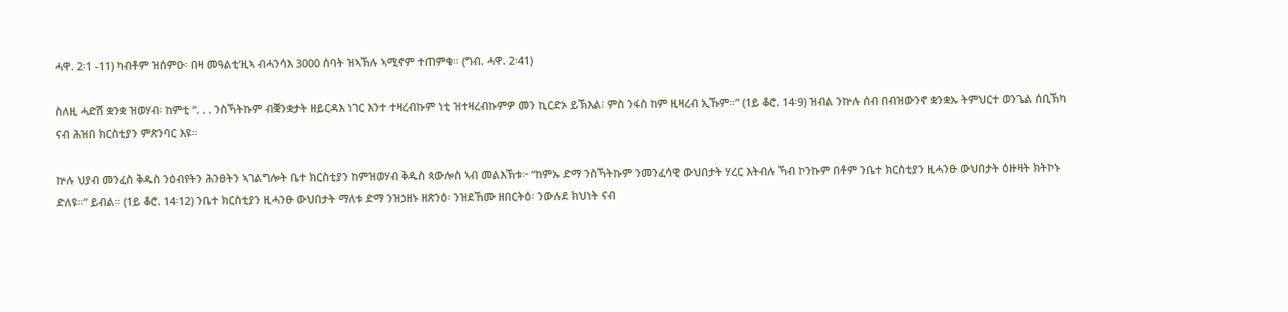ሓዋ. 2፡1 -11) ካብቶም ዝሰምዑ፡ በዛ መዓልቲ’ዚኣ ብሓንሳእ 3000 ሰባት ዝኣኽሉ ኣሚኖም ተጠምቁ። (ግብ. ሓዋ. 2፡41)

ስለዚ ሓድሽ ቋንቋ ዝወሃብ፡ ከምቲ “. . . ንስኻትኩም ብቛንቋታት ዘይርዳእ ነገር እንተ ተዛረብኩም ነቲ ዝተዛረብኩምዎ መን ኪርድኦ ይኽእል፧ ምስ ንፋስ ከም ዚዛረብ ኢኹም።” (1ይ ቆሮ. 14፡9) ዝብል ንኵሉ ሰብ በብዝውንኖ ቋንቋኡ ትምህርተ ወንጌል ሰቢኽካ ናብ ሕዝበ ክርስቲያን ምጽንባር እዩ።

ኵሉ ህያብ መንፈስ ቅዱስ ንዕብየትን ሕንፀትን ኣገልግሎት ቤተ ክርስቲያን ከምዝወሃብ ቅዱስ ጳውሎስ ኣብ መልእኽቱ፦ “ከምኡ ድማ ንስኻትኩም ንመንፈሳዊ ውህበታት ሃረር እትብሉ ኻብ ኮንኩም በቶም ንቤተ ክርስቲያን ዚሓንፁ ውህበታት ዕዙዛት ክትኮኑ ድለዩ።” ይብል። (1ይ ቆሮ. 14፡12) ንቤተ ክርስቲያን ዚሓንፁ ውህበታት ማለቱ ድማ ንዝኃዘኑ ዘጽንዕ፡ ንዝደኸሙ ዘበርትዕ፡ ንውሉደ ክህነት ናብ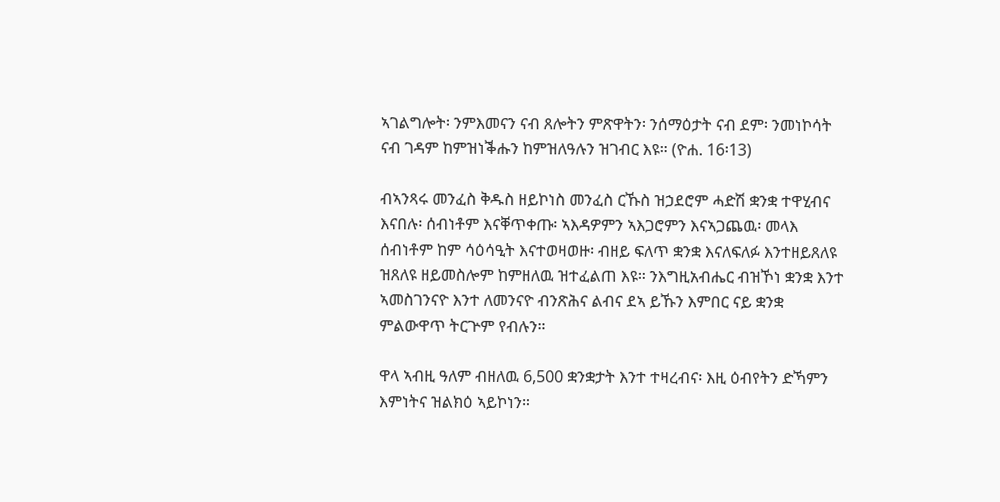ኣገልግሎት፡ ንምእመናን ናብ ጸሎትን ምጽዋትን፡ ንሰማዕታት ናብ ደም፡ ንመነኮሳት ናብ ገዳም ከምዝነቕሑን ከምዝለዓሉን ዝገብር እዩ። (ዮሐ. 16፡13)

ብኣንጻሩ መንፈስ ቅዱስ ዘይኮነስ መንፈስ ርኹስ ዝኃደሮም ሓድሽ ቋንቋ ተዋሂብና እናበሉ፡ ሰብነቶም እናቐጥቀጡ፡ ኣእዳዎምን ኣእጋሮምን እናኣጋጨዉ፡ መላእ ሰብነቶም ከም ሳዕሳዒት እናተወዛወዙ፡ ብዘይ ፍለጥ ቋንቋ እናለፍለፉ እንተዘይጸለዩ ዝጸለዩ ዘይመስሎም ከምዘለዉ ዝተፈልጠ እዩ። ንእግዚአብሔር ብዝኾነ ቋንቋ እንተ ኣመስገንናዮ እንተ ለመንናዮ ብንጽሕና ልብና ደኣ ይኹን እምበር ናይ ቋንቋ ምልውዋጥ ትርጕም የብሉን።

ዋላ ኣብዚ ዓለም ብዘለዉ 6,500 ቋንቋታት እንተ ተዛረብና፡ እዚ ዕብየትን ድኻምን እምነትና ዝልክዕ ኣይኮነን።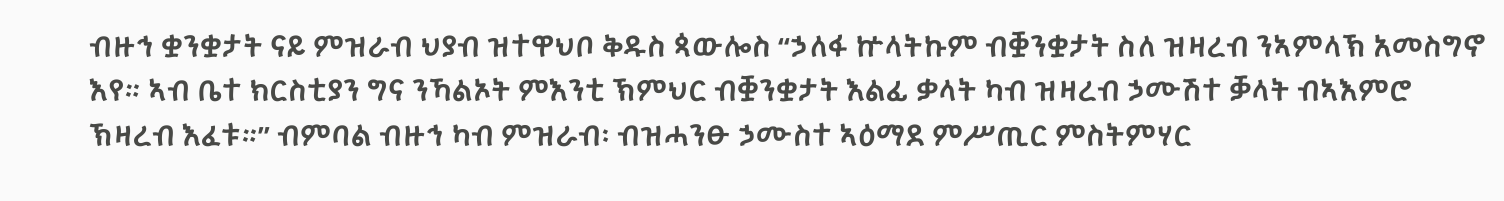ብዙኅ ቋንቋታት ናይ ምዝራብ ህያብ ዝተዋህቦ ቅዱስ ጳውሎስ “ኃለፋ ኵላትኩም ብቛንቋታት ስለ ዝዛረብ ንኣምላኽ አመስግኖ እየ። ኣብ ቤተ ክርስቲያን ግና ንኻልኦት ምእንቲ ኽምህር ብቛንቋታት እልፊ ቃላት ካብ ዝዛረብ ኃሙሽተ ቓላት ብኣእምሮ ኽዛረብ እፈቱ።” ብምባል ብዙኅ ካብ ምዝራብ፡ ብዝሓንፁ ኃሙስተ ኣዕማደ ምሥጢር ምስትምሃር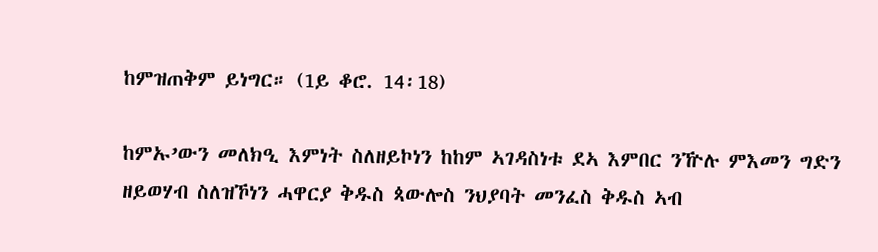ከምዝጠቅም ይነግር። (1ይ ቆሮ. 14፡18)

ከምኡ’ውን መለክዒ እምነት ስለዘይኮነን ከከም ኣገዳስነቱ ደኣ እምበር ንዅሉ ምእመን ግድን ዘይወሃብ ስለዝኾነን ሓዋርያ ቅዱስ ጳውሎስ ንህያባት መንፈስ ቅዱስ ኣብ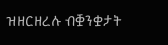ዝዘርዘረሉ ብቛንቋታት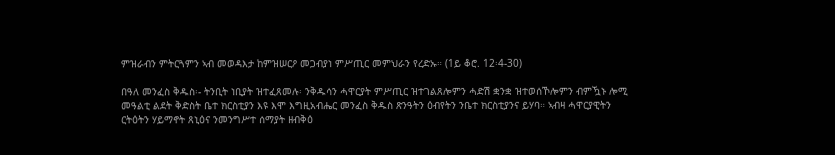ምዝራብን ምትርጓምን ኣብ መወዳእታ ከምዝሠርዖ መጋብያነ ምሥጢር መምህራን የረድኡ። (1ይ ቆሮ. 12፡4-30)

በዓለ መንፈስ ቅዱስ፡- ትንቢት ነቢያት ዝተፈጸመሉ፡ ንቅዱሳን ሓዋርያት ምሥጢር ዝተገልጸሎምን ሓድሽ ቋንቋ ዝተወሰኾሎምን ብምዃኑ ሎሚ መዓልቲ ልደት ቅድስት ቤተ ክርስቲያን እዩ እሞ እግዚአብሔር መንፈስ ቅዱስ ጽንዓትን ዕብየትን ንቤተ ክርስቲያንና ይሃባ። ኣብዛ ሓዋርያዊትን ርትዕትን ሃይማኖት ጸኒዕና ንመንግሥተ ሰማያት ዘብቅዕ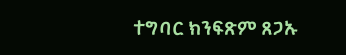ተግባር ክንፍጽም ጸጋኡ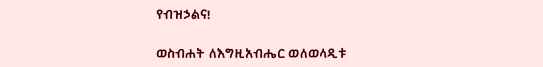የብዝኃልና!

ወስብሐት ለእግዚአብሔር ወለወላዲቱ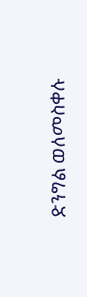ድንግል ወለመስቀሉ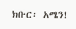ክቡር፡ አሜን!